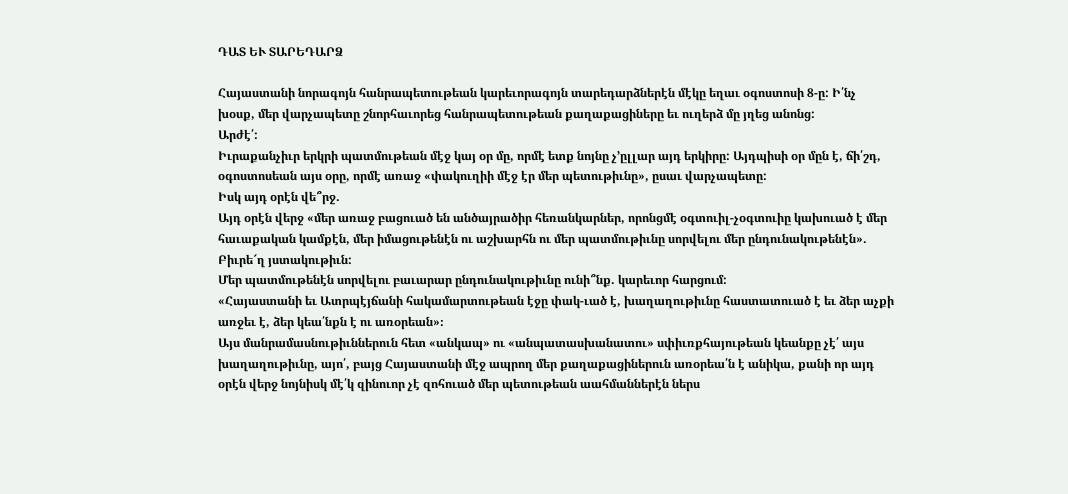ԴԱՏ ԵՒ ՏԱՐԵԴԱՐՁ

Հայաստանի նորագոյն հանրապետութեան կարեւորագոյն տարեդարձներէն մէկը եղաւ օգոստոսի 8-ը: Ի՛նչ խօսք, մեր վարչապետը շնորհաւորեց հանրապետութեան քաղաքացիները եւ ուղերձ մը յղեց անոնց:
Արժէ՛:
Իւրաքանչիւր երկրի պատմութեան մէջ կայ օր մը, որմէ ետք նոյնը չ՚ըլլար այդ երկիրը: Այդպիսի օր մըն է, ճի՛շդ, օգոստոսեան այս օրը, որմէ առաջ «փակուղիի մէջ էր մեր պետութիւնը», ըսաւ վարչապետը:
Իսկ այդ օրէն վե՞րջ.
Այդ օրէն վերջ «մեր առաջ բացուած են անծայրածիր հեռանկարներ, որոնցմէ օգտուիլ-չօգտուիը կախուած է մեր հաւաքական կամքէն, մեր իմացութենէն ու աշխարհն ու մեր պատմութիւնը սորվելու մեր ընդունակութենէն».
Բիւրե՜ղ յստակութիւն:
Մեր պատմութենէն սորվելու բաւարար ընդունակութիւնը ունի՞նք. կարեւոր հարցում:
«Հայաստանի եւ Ատրպէյճանի հակամարտութեան էջը փակ-ւած է, խաղաղութիւնը հաստատուած է եւ ձեր աչքի առջեւ է, ձեր կեա՛նքն է ու առօրեան»։
Այս մանրամասնութիւններուն հետ «անկապ» ու «անպատասխանատու» սփիւռքհայութեան կեանքը չէ՛ այս խաղաղութիւնը, այո՛, բայց Հայաստանի մէջ ապրող մեր քաղաքացիներուն առօրեա՛ն է անիկա, քանի որ այդ օրէն վերջ նոյնիսկ մէ՛կ զինուոր չէ զոհուած մեր պետութեան աահմաններէն ներս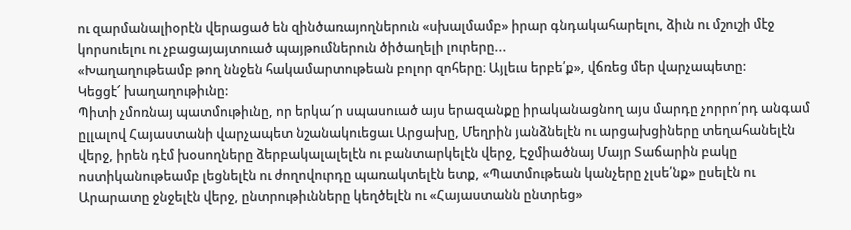ու զարմանալիօրէն վերացած են զինծառայողներուն «սխալմամբ» իրար գնդակահարելու, ձիւն ու մշուշի մէջ կորսուելու ու չբացայայտուած պայթումներուն ծիծաղելի լուրերը...
«Խաղաղութեամբ թող ննջեն հակամարտութեան բոլոր զոհերը։ Այլեւս երբե՛ք», վճռեց մեր վարչապետը:
Կեցցէ՜ խաղաղութիւնը:
Պիտի չմոռնայ պատմութիւնը, որ երկա՜ր սպասուած այս երազանքը իրականացնող այս մարդը չորրո՛րդ անգամ ըլլալով Հայաստանի վարչապետ նշանակուեցաւ Արցախը, Մեղրին յանձնելէն ու արցախցիները տեղահանելէն վերջ, իրեն դէմ խօսողները ձերբակալալելէն ու բանտարկելէն վերջ, Էջմիածնայ Մայր Տաճարին բակը ոստիկանութեամբ լեցնելէն ու ժողովուրդը պառակտելէն ետք, «Պատմութեան կանչերը չլսե՛նք» ըսելէն ու Արարատը ջնջելէն վերջ, ընտրութիւնները կեղծելէն ու «Հայաստանն ընտրեց»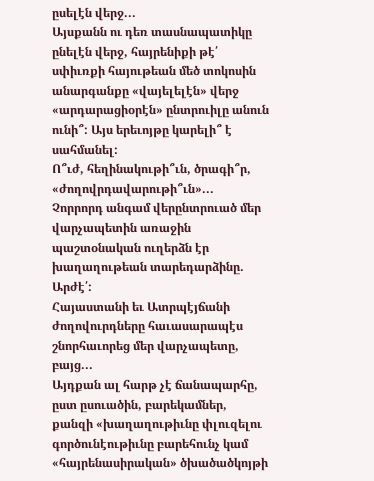ըսելէն վերջ...
Այսքանն ու դեռ տասնապատիկը ընելէն վերջ, հայրենիքի թէ՛ սփիւռքի հայութեան մեծ տոկոսին անարգանքը «վայելելէն» վերջ «արդարացիօրէն» ընտրուիլը անուն ունի՞: Այս երեւոյթը կարելի՞ է սահմանել:
Ո՞ւժ, հեղինակութի՞ւն, ծրագի՞ր, «ժողովրդավարութի՞ւն»...
Չորրորդ անգամ վերընտրուած մեր վարչապետին առաջին պաշտօնական ուղերձն էր խաղաղութեան տարեդարձինը.
Արժէ՛:
Հայաստանի եւ Ատրպէյճանի ժողովուրդները հաւասարապէս շնորհաւորեց մեր վարչապետը, բայց...
Այդքան ալ հարթ չէ ճանապարհը, ըստ ըսուածին, բարեկամներ, քանզի «խաղաղութիւնը փլուզելու գործունէութիւնը բարեհունչ կամ «հայրենասիրական» ծխածածկոյթի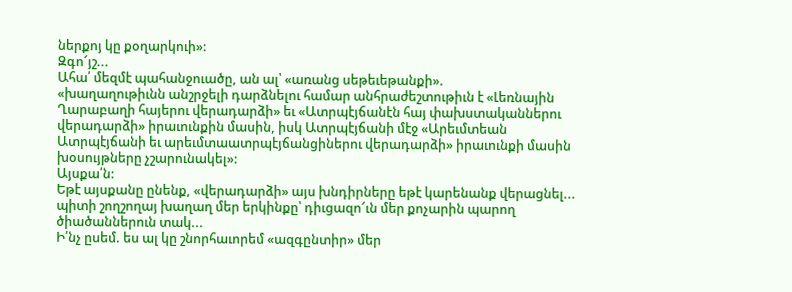ներքոյ կը քօղարկուի»:
Զգո՜յշ...
Ահա՛ մեզմէ պահանջուածը, ան ալ՝ «առանց սեթեւեթանքի».
«խաղաղութիւնն անշրջելի դարձնելու համար անհրաժեշտութիւն է «Լեռնային Ղարաբաղի հայերու վերադարձի» եւ «Ատրպէյճանէն հայ փախստականներու վերադարձի» իրաւունքին մասին, իսկ Ատրպէյճանի մէջ «Արեւմտեան Ատրպէյճանի եւ արեւմտաատրպէյճանցիներու վերադարձի» իրաւունքի մասին խօսույթները չշարունակել»:
Այսքա՛ն:
Եթէ այսքանը ընենք, «վերադարձի» այս խնդիրները եթէ կարենանք վերացնել... պիտի շողշողայ խաղաղ մեր երկինքը՝ դիւցազո՜ւն մեր քոչարին պարող ծիածաններուն տակ...
Ի՛նչ ըսեմ. ես ալ կը շնորհաւորեմ «ազգընտիր» մեր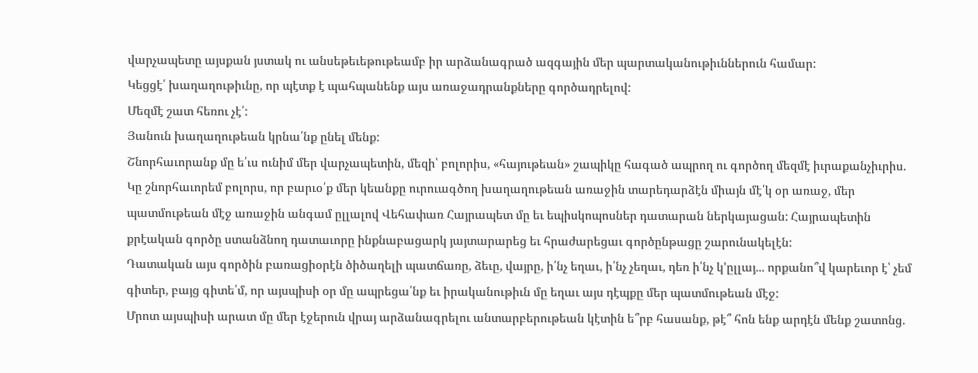վարչապետը այսքան յստակ ու անսեթեւեթութեամբ իր արձանագրած ազգային մեր պարտականութիւններուն համար:
Կեցցէ՛ խաղաղութիւնը, որ պէտք է պահպանենք այս առաջադրանքները գործադրելով:
Մեզմէ շատ հեռու չէ՛:
Յանուն խաղաղութեան կրնա՛նք ընել մենք:
Շնորհաւորանք մը ե՛ւս ունիմ մեր վարչապետին, մեզի՝ բոլորիս, «հայութեան» շապիկը հագած ապրող ու գործող մեզմէ իւրաքանչիւրիս.
Կը շնորհաւորեմ բոլորս, որ բարւօ՛ք մեր կեանքը ուրուագծող խաղաղութեան առաջին տարեդարձէն միայն մէ՛կ օր առաջ, մեր պատմութեան մէջ առաջին անգամ ըլլալով Վեհափառ Հայրապետ մը եւ եպիսկոպոսներ դատարան ներկայացան: Հայրապետին քրէական գործը ստանձնող դատաւորը ինքնաբացարկ յայտարարեց եւ հրաժարեցաւ գործընթացը շարունակելէն:
Դատական այս գործին բառացիօրէն ծիծաղելի պատճառը, ձեւը, վայրը, ի՛նչ եղաւ, ի՛նչ չեղաւ, դեռ ի՛նչ կ՚ըլլայ... որքանո՞վ կարեւոր է՝ չեմ գիտեր, բայց գիտե՛մ, որ այսպիսի օր մը ապրեցա՛նք եւ իրականութիւն մը եղաւ այս դէպքը մեր պատմութեան մէջ:
Մրոտ այսպիսի արատ մը մեր էջերուն վրայ արձանագրելու անտարբերութեան կէտին ե՞րբ հասանք, թէ՞ հոն ենք արդէն մենք շատոնց.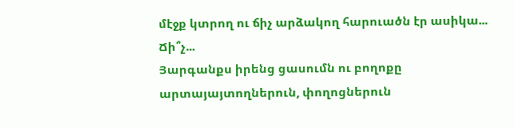մէջք կտրող ու ճիչ արձակող հարուածն էր ասիկա...
Ճի՞չ...
Յարգանքս իրենց ցասումն ու բողոքը արտայայտողներուն, փողոցներուն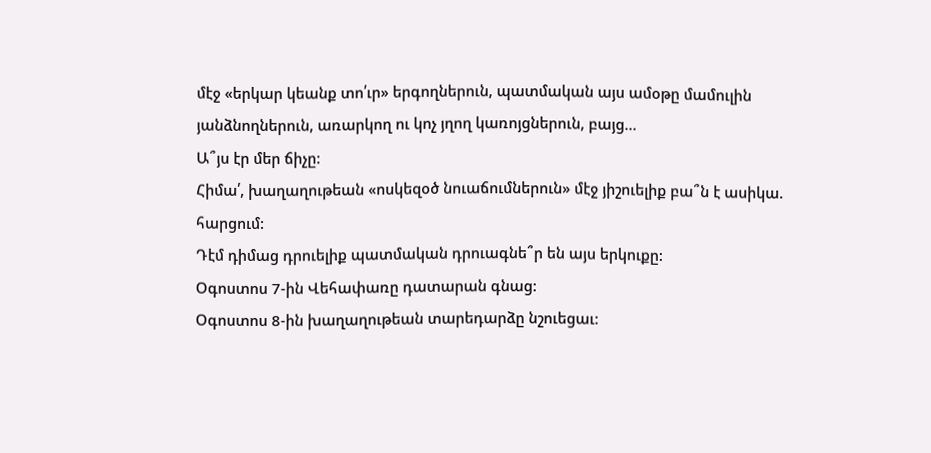մէջ «երկար կեանք տո՛ւր» երգողներուն, պատմական այս ամօթը մամուլին յանձնողներուն, առարկող ու կոչ յղող կառոյցներուն, բայց...
Ա՞յս էր մեր ճիչը:
Հիմա՛, խաղաղութեան «ոսկեզօծ նուաճումներուն» մէջ յիշուելիք բա՞ն է ասիկա. հարցում:
Դէմ դիմաց դրուելիք պատմական դրուագնե՞ր են այս երկուքը:
Օգոստոս 7-ին Վեհափառը դատարան գնաց:
Օգոստոս 8-ին խաղաղութեան տարեդարձը նշուեցաւ: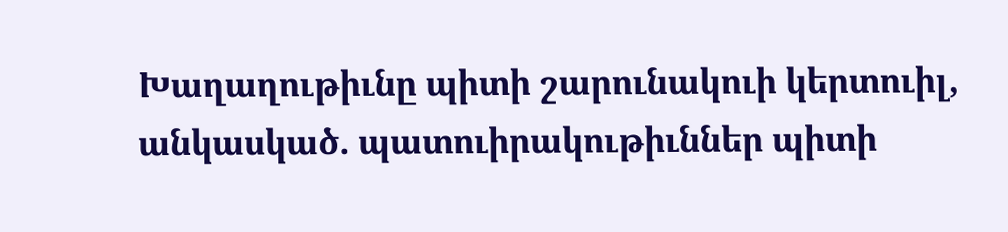Խաղաղութիւնը պիտի շարունակուի կերտուիլ, անկասկած. պատուիրակութիւններ պիտի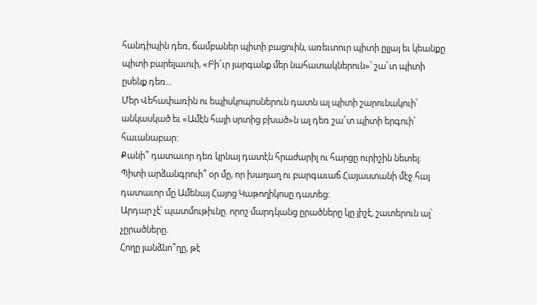հանդիպին դեռ, ճամբաներ պիտի բացուին, առեւտուր պիտի ըլլայ եւ կեանքը պիտի բարելաւուի, «Բի՜ւր յարգանք մեր նահատակներուն»՝ շա՜տ պիտի ըսենք դեռ...
Մեր Վեհափառին ու եպիսկոպոսներուն դատն ալ պիտի շարունակուի՝ անկասկած եւ «Ամէն հայի սրտից բխած»ն ալ դեռ շա՜տ պիտի երգուի՝ հաւանաբար:
Քանի՞ դատաւոր դեռ կրնայ դատէն հրաժարիլ ու հարցը ուրիշին նետել:
Պիտի արձանգրուի՞ օր մը, որ խաղաղ ու բարգաւաճ Հայաստանի մէջ հայ դատաւոր մը Ամենայ Հայոց Կաթողիկոսը դատեց:
Արդար չէ՛ պատմութիւնը. որոշ մարդկանց ըրածները կը յիշէ, շատերուն ալ՝ չըրածները.
Հողը յանձնո՞ղը, թէ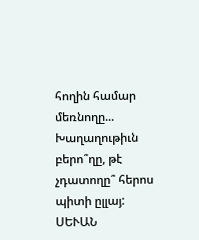հողին համար մեռնողը...
Խաղաղութիւն բերո՞ղը, թէ չդատողը՞ հերոս պիտի ըլլայ:
ՍԵՒԱՆ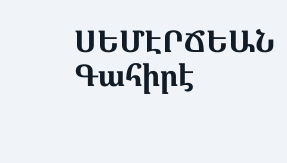ՍԵՄԷՐՃԵԱՆ
Գահիրէ